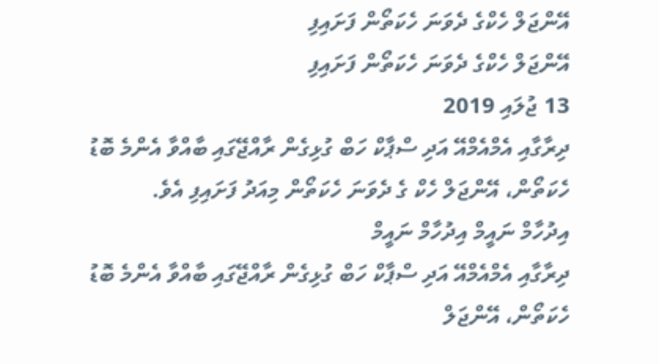އޭންޖަލް ހެކްގެ ދެވަނަ ހެކަތޯން ފަށައިފި
އޭންޖަލް ހެކްގެ ދެވަނަ ހެކަތޯން ފަށައިފި
13 ޖުލައި 2019
ދިރާގާއި އެމްއެމްއޭ އަދި ސްޕާކް ހަބް ގުޅިގެން ރާއްޖޭގައި ބާއްވާ އެންމެ ބޮޑު ހެކަތޯން، އޭންޖަލް ހެކް ގެ ދެވަނަ ހެކަތޯން މިއަދު ފަށައިފި އެވެ.
އިދުހާމް ނައީމް އިދުހާމް ނައީމް
ދިރާގާއި އެމްއެމްއޭ އަދި ސްޕާކް ހަބް ގުޅިގެން ރާއްޖޭގައި ބާއްވާ އެންމެ ބޮޑު ހެކަތޯން، އޭންޖަލް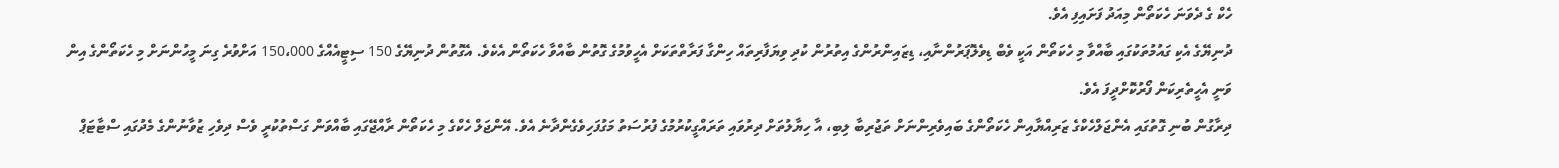ހެކް ގެ ދެވަނަ ހެކަތޯން މިއަދު ފަށައިފި އެވެ.
ދުނިޔޭގެ އެކި ގައުމުތަކުގައި ބާއްވާ މި ހެކަތޯން އަކީ ވެބް ޑިވެލޮޕަރުންނާއި، ޑިޒައިންރުންގެ އިތުރުން ކުދި ވިޔަފާރިތައް ހިންގާ ފަރާތްތަކަށް އެހީވުމުގެ ގޮތުން ބާއްވާ ހެކަތޯން އެކެވެ. އެގޮތުން ދުނިޔޭގެ 150 ސިޓީއެއްގެ 150،000 އަށްވުރެ ގިނަ މީހުންނަށް މި ހެކަތޯންގެ އިން ވަނީ އެހީތެރިކަން ފޯރުކޮށްދީފަ އެވެ.
ދިރާގުން ބުނި ގޮތުގައި އެންޖަލްހެކްގެ ޒަރިއްޔާއިން ހެކަތޯންގެ ބައިވެރިންނަށް ތަޖުރިބާ ލިބި، އާ ހިޔާލުތަށް ދިރުވައި ތަރައްގީކުރުމުގެ ފުރުސަތު މަގުފަހިވެގެންދާނެ އެވެ. އޭންޖަލް ހެކްގެ މި ހެކަތޯން ރާއްޖޭގައި ބާއްވަން ގަސްތުކުރީ ވެސް ދިވެހި ޒުވާނުންގެ މެދުގައި ސްޓާޓަޕް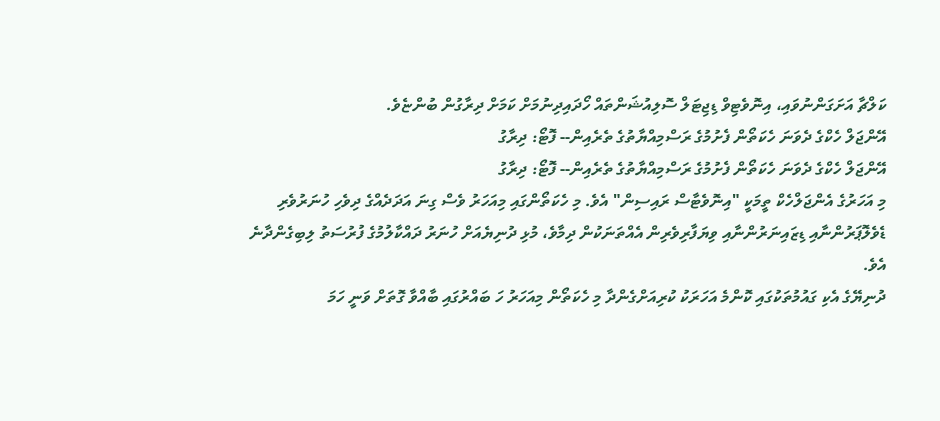ކަލްޗާ އަށަގަންނުވައި، އިނޮވެޓިވް ޑިޖިޓަލް ސޮލިއުޝަންތައް ހޯދައިދިނުމަށް ކަމަށް ދިރާގުން ބުންޏެވެ.
އޭންޖަލް ހެކްގެ ދެވަނަ ހެކަތޯން ފެށުމުގެ ރަސްމިއްޔާތުގެ ތެރެއިން-- ފޮޓޯ: ދިރާގު
އޭންޖަލް ހެކްގެ ދެވަނަ ހެކަތޯން ފެށުމުގެ ރަސްމިއްޔާތުގެ ތެރެއިން-- ފޮޓޯ: ދިރާގު
މި އަހަރުގެ އެންޖަލްހެކް ތީމަކީ "އިނޮވެޓާސް ރައިސިން" އެވެ. މި ހެކަތޯންގައި މިއަހަރު ވެސް ގިނަ އަދަދެއްގެ ދިވެހި ހުނަރުވެރި ޑެވެލޮޕަރުންނާއި ޑިޒައިނަރުންނާއި ވިޔަފާރިވެރިން އެއްތަނަކުން ދިމާވެ، މުޅި ދުނިޔެއަށް ހުނަރު ދައްކާލުމުގެ ފުރުސަތު ލިބިގެންދާނެ އެވެ.
ދުނިޔޭގެ އެކި ގައުމުތަކުގައި ކޮންމެ އަހަރަކު ކުރިއަށްގެންދާ މި ހެކަތޯން މިއަހަރު ހަ ބައްރުގައި ބާއްވާ ގޮތަށް ވަނީ ހަމަ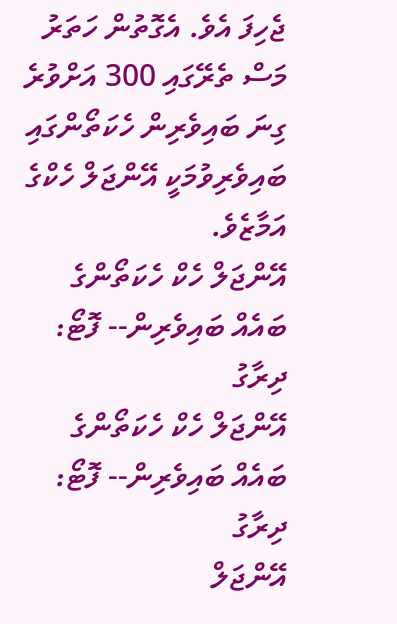ޖެހިފަ އެވެ. އެގޮތުން ހަތަރު މަސް ތެރޭގައި 300 އަށްވުރެ ގިނަ ބައިވެރިން ހެކަތޯންގައި ބައިވެރިވުމަކީ އޭންޖަލް ހެކްގެ އަމާޒެވެ.
އޭންޖަލް ހެކް ހެކަތޯންގެ ބައެއް ބައިވެރިން-- ފޮޓޯ: ދިރާގު
އޭންޖަލް ހެކް ހެކަތޯންގެ ބައެއް ބައިވެރިން-- ފޮޓޯ: ދިރާގު
އޭންޖަލް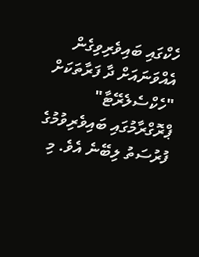ހެކްގައި ބައިވެރިވިގެން އެއްވަނައަށް ދާ ފަރާތަކަށް "ހެކްސެލެރޭޓާ" ޕްރޮގްރާމުގައި ބައިވެރިވުމުގެ ފުރުސަތު ލިބޭނެ އެވެ. މި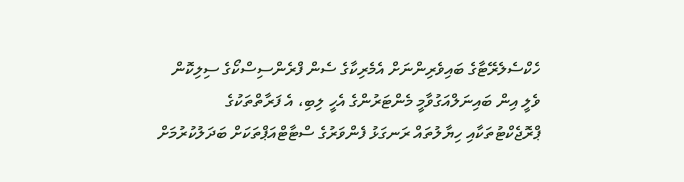ހެކްސެލެރޭޓާގެ ބައިވެރިންނަށް އެމެރިކާގެ ސެން ފްރެންސިސްކޯގެ ސިލިކޮން ވެލީ އިން ބައިނަލްއަގުވާމީ މެންޓަރުންގެ އެހީ ލިބި، އެ ފަރާތްތަކުގެ ޕްރޮޖެކްޓުތަކާއި ހިޔާލުތައް ރަނގަޅު ފެންވަރުގެ ސްޓާޓްއަޕްތަކަށް ބަދަލުކުރުމަށް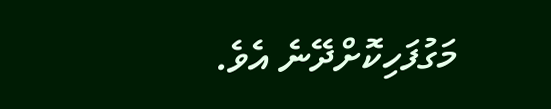މަގުފަހިކޮށްދޭނެ އެވެ.